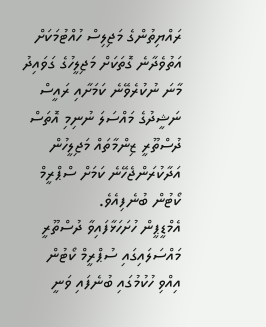ރައްޔިތުންގެ މަޖިލިސް ހުއްޓުމަކަށް އަތުވެދާނެ ގޮތަކަށް މަޖިލީހުގެ ގަވައިދު މާނަ ނުކުރެވޭނެ ކަމަށާއި ރައީސް ނަޝީދުގެ މައްސަލަ ނުނިމި އޮތަސް ދުސްތޫރީ ޒިންމާތައް މަޖިލީހުން އަދާކުރަންޖެހޭނެ ކަމަށް ސްޕްރީމް ކޯޓުން ބުނެފިއެވެ.
އެމްޑީޕީން ހުށަހަޅާފައިވާ ދުސްތޫރީ މައްސަލައިގައި ސުޕްރީމް ކޯޓުން އިއްވި ހުކުމުގައި ބުނެފައި ވަނީ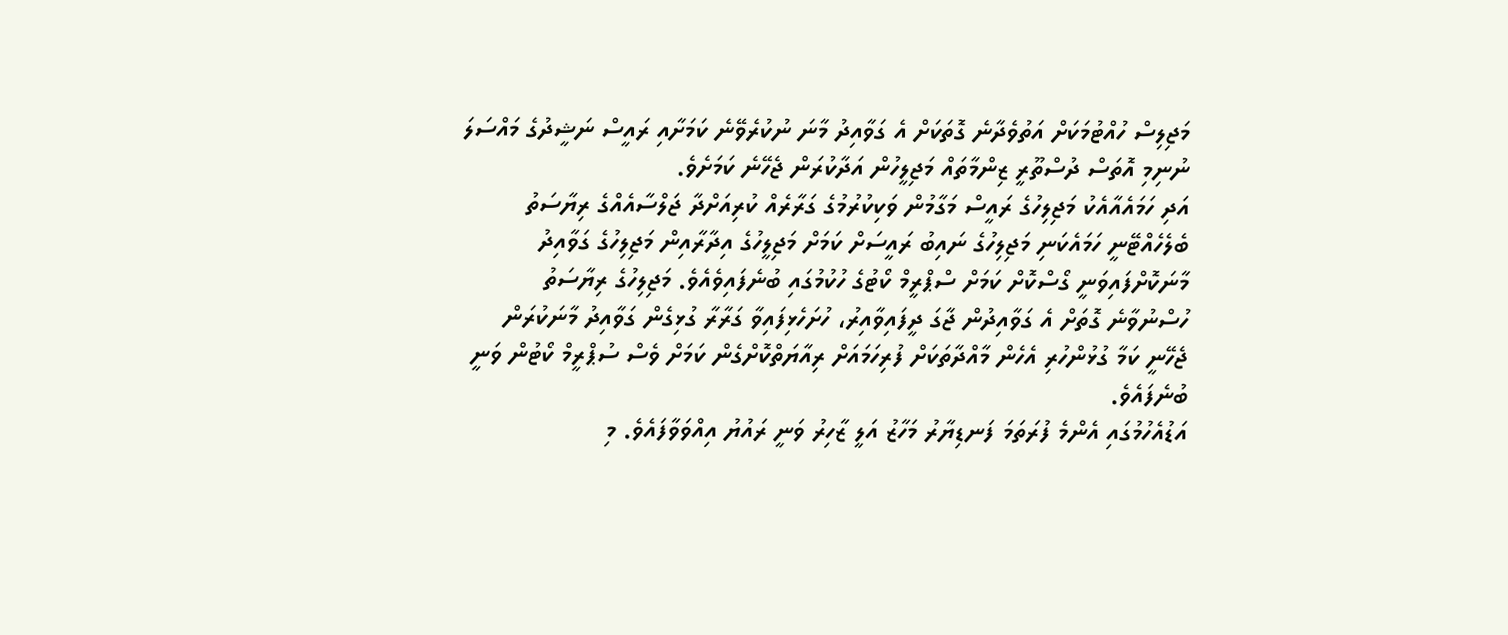މަޖިލިސް ހުއްޓުމަކަށް އަތުވެދާނެ ގޮތަކަށް އެ ގަވާއިދު މާނަ ނުކުރެވޭނެ ކަމަށާއި ރައީސް ނަޝީދުގެ މައްސަލަ ނުނިމި އޮތަސް ދުސްތޫރީ ޒިންމާތައް މަޖިލީހުން އަދާކުރަން ޖެހޭނެ ކަމަށެވެ.
އަދި ހަމައެއާއެކު މަޖިލިހުގެ ރައީސް މަގާމުން ވަކިކުރުމުގެ ގަރާރެއް ކުރިއަށްދާ ޖަލްސާއެއްގެ ރިޔާސަތު ބެލެހެއްޓޭނީ ހަމައެކަނި މަޖިލިހުގެ ނައިބު ރައީސަށް ކަމަށް މަޖިލީހުގެ އިދާރާއިން މަޖިލިހުގެ ގަވާއިދު މާނަކޮށްފައިވަނީ ގޯސްކޮށް ކަމަށް ސްޕްރީމް ކޯޓުގެ ހުކުމުގައި ބުނެފައިވެއެވެ. މަޖިލިހުގެ ރިޔާސަތު ހުސްނުވާނެ ގޮތަށް އެ ގަވާއިދުން ޖާގަ ދީފައިވާއިރު، ހުށަހެޅިފައިވާ ގަރާރާ ގުޅިގެން ގަވާއިދު މާނަކުރަން ޖެހޭނީ ކަމާ ގުޅުންހުރި އެހެން މާއްދާތަކަށް ފުރިހަމައަށް ރިއާޔަތްކޮށްގެން ކަމަށް ވެސް ސުޕްރީމް ކޯޓުން ވަނީ ބުނެފައެވެ.
އަޑުއެހުމުގައި އެންމެ ފުރަތަމަ ފަނޑިޔާރު މަހާޒު އަލީ ޒާހިރު ވަނީ ރައުޔު އިއްވަވާފައެވެ. މި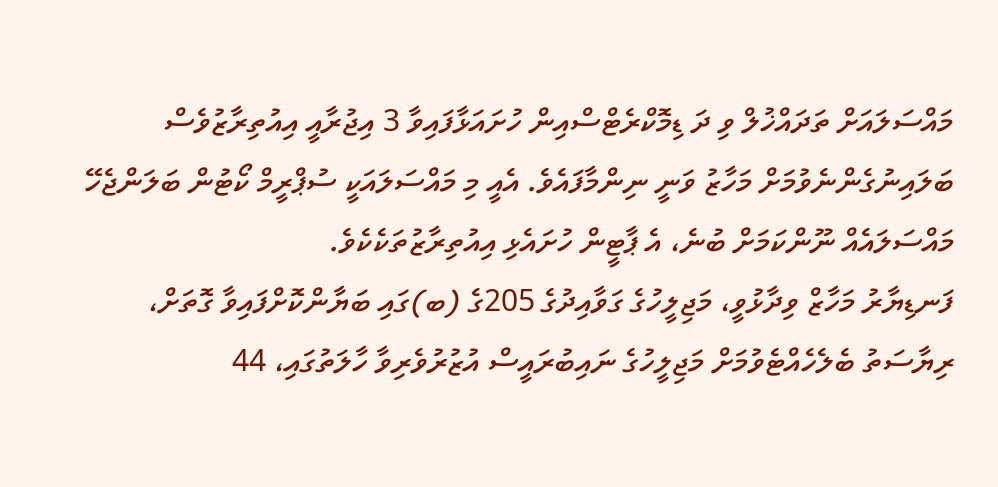މައްސަލައަށް ތަދައްޚުލް ވި ދަ ޑިމޮކްރެޓްސްއިން ހުށައަޅާފައިވާ 3 އިޖުރާއީ އިއުތިރާޒުވެސް ބަލައިނުގެންނެވުމަށް މަހާޒު ވަނީ ނިންމާފައެވެ. އެއީ މި މައްސަލައަކީ ސުޕްރީމް ކޯޓުން ބަލަންޖެހޭ މައްސަލައެއް ނޫންކަމަށް ބުނެ، އެ ޕާޓީން ހުށައެޅި އިއުތިރާޒުތަކެކެވެ.
ފަނޑިޔާރު މަހާޒް ވިދާޅުވީ، މަޖިލީހުގެ ގަވާއިދުގެ 205ގެ (ބ)ގައި ބަޔާންކޮށްފައިވާ ގޮތަށް، ރިޔާސަތު ބެލެހެއްޓެވުމަށް މަޖިލީހުގެ ނައިބުރައީސް އުޒުރުވެރިވާ ހާލަތުގައި، 44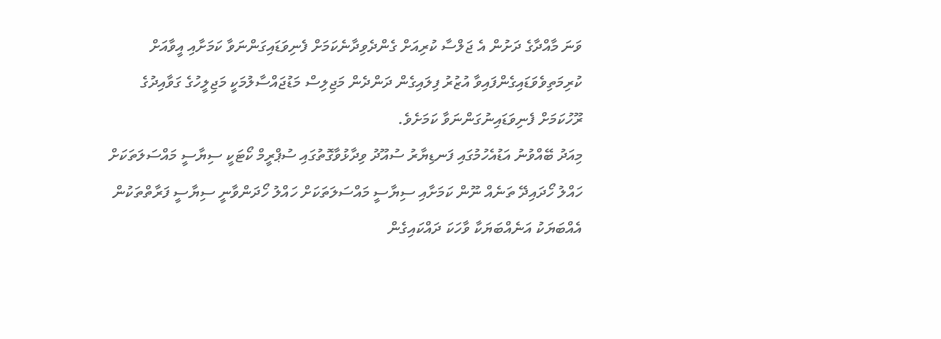ވަނަ މާއްދާގެ ދަށުން އެ ޖަލްސާ ކުރިއަށް ގެންދެވިދާނެކަމަށް ފެނިވަޑައިގަންނަވާ ކަމަށާއި އީވާއަށް ކުރިމަތިވެވަޑައިގެންފައިވާ އުޒުރު ފިލައިގެން ދަންދެން މަޖިލިސް މަޑުޖައްސާލުމަކީ މަޖިލީހުގެ ގަވާއިދުގެ ރޫހުކަމަށް ފެނިވަޑައިނުގަންނަވާ ކަމަށެވެ.
މިއަދު ބޭއްވުނު އަޑުއެހުމުގައި ފަނޑިޔާރު ސުއޫދު ވިދާޅުވާގޮތުގައި ސުޕްރީމް ކޯޓަކީ ސިޔާސީ މައްސަލަތަކަށް ހައްލު ހޯދައިދޭ ތަނެއް ނޫން ކަމަށާއި ސިޔާސީ މައްސަލަތަކަށް ހައްލު ހޯދަންވާނީ ސިޔާސީ ފަރާތްތަކުން އެއްބަޔަކު އަނެއްބަޔަކާ ވާހަކަ ދައްކައިގެން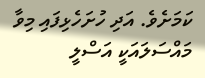ކަމަށެވެ. އަދި ހުށަހެޅިފައި މިވާ މައްސަލައަކީ އަސްލީ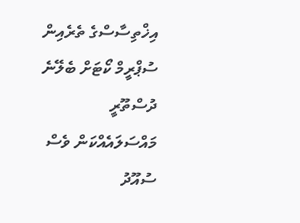އިޚްތިސާސްގެ ތެރެއިން ސުޕްރީމް ކޯޓަށް ބެލޭނެ ދުސްތޫރީ މައްސަލައެއްކަން ވެސް ސުއޫދު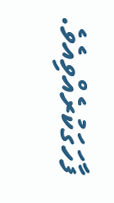ފާހަގަކުރެއްވިއެވެ.